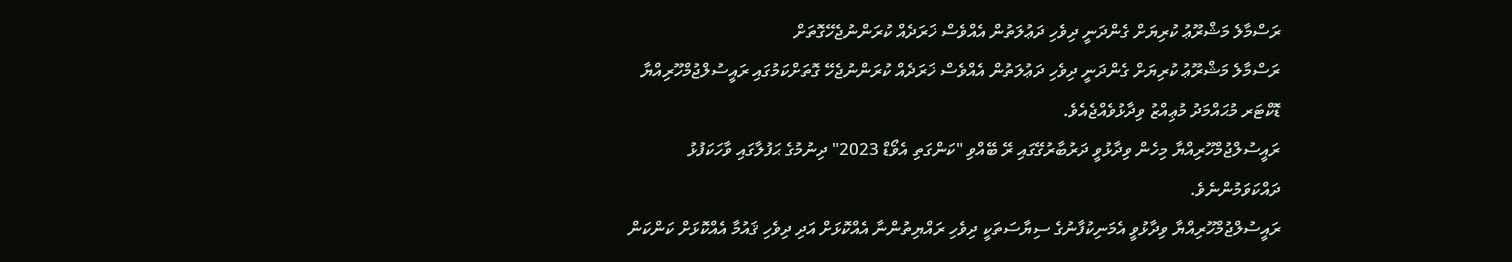ރަސްމާލެ މަޝްރޫޢު ކުރިޔަށް ގެންދަނީ ދިވެހި ދަޢުލަތުން އެއްވެސް ޚަރަދެއް ކުރަންނުޖެހޭގޮތަށް
ރަސްމާލެ މަޝްރޫޢު ކުރިޔަށް ގެންދަނީ ދިވެހި ދަޢުލަތުން އެއްވެސް ޚަރަދެއް ކުރަންނުޖެހޭ ގޮތަށްކަމުގައި ރައީސުލްޖުމްހޫރިއްޔާ ޑޮކްޓަރ މުޙައްމަދު މުޢިއްޒު ވިދާޅުވެއްޖެއެވެ.
ރައީސުލްޖުމްހޫރިއްޔާ މިހެން ވިދާޅުވީ ދަރުބާރުގޭގައި ރޭ ބޭއްވި "ކަންގަތި އެވޯޑް 2023" ދިނުމުގެ ޙަފުލާގައި ވާހަކަފުޅު ދައްކަވަމުންނެވެ.
ރައީސުލްޖުމްހޫރިއްޔާ ވިދާޅުވީ އެމަނިކުފާނުގެ ސިޔާސަތަކީ ދިވެހި ރައްޔިތުންނާ އެއްކޮޅަށް އަދި ދިވެހި ޤައުމާ އެއްކޮޅަށް ކަންކަން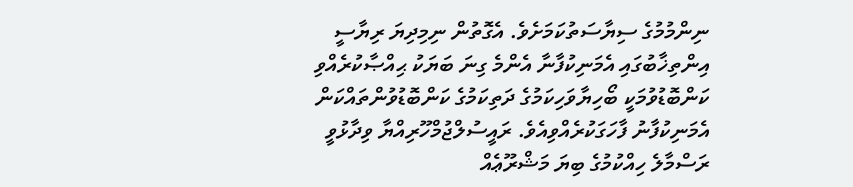ނިންމުމުގެ ސިޔާސަތުކަމަށެވެ. އެގޮތުން ނިމިދިޔަ ރިޔާސީ އިންތިޚާބުގައި އެމަނިކުފާނާ އެންމެ ގިނަ ބަޔަކު ޙިއްޞާކުރެއްވި ކަންބޮޑުވުމަކީ ބޯހިޔާވަހިކަމުގެ ދަތިކަމުގެ ކަންބޮޑުވުންތައްކަން އެމަނިކުފާނު ފާހަގަކުރެއްވިއެވެ. ރައީސުލްޖުމްހޫރިއްޔާ ވިދާޅުވީ ރަސްމާލެ ހިއްކުމުގެ ބިޔަ މަޝްރޫޢެއް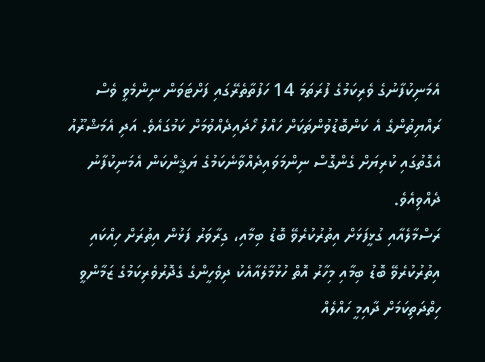އެމަނިކުފާނުގެ ވެރިކަމުގެ ފުރަތަމަ 14 ހަފުތާތެރޭގައި ފަށްޓަވަން ނިންމެވީ ވެސް ރައްޔިތުންގެ އެ ކަންބޮޑުވުންތަކަށް ހައްލު ހޯދައިދެއްވުމަށް ކަމުގައެވެ. އަދި އެމަޝްރޫއު އެގޮތުގައި ކުރިޔަށް ގެންގޮސް ނިންމަވައިދެއްވާނެކަމުގެ ޔަޤީންކަން އެމަނިކުފާނު ދެއްވިއެވެ.
ރަސްމާލެއާއި ގުޅީފަޅަށް އިތުރުކުރެވޭ ބޮޑު ބިމާއި، ގިރާވަރު ފަޅުން އިތުރަށް ހިއްކައި އިތުރުކުރެވޭ ބޮޑު ބިމާއި މިހާރު އޮތް ހުޅުމާލެއާއެކު ދިވެހީންގެ ގެދޮރުވެރިކަމުގެ ޒަމާންވީ ހިތްދަތިކަމަށް ދާއިމީ ހައްލެއް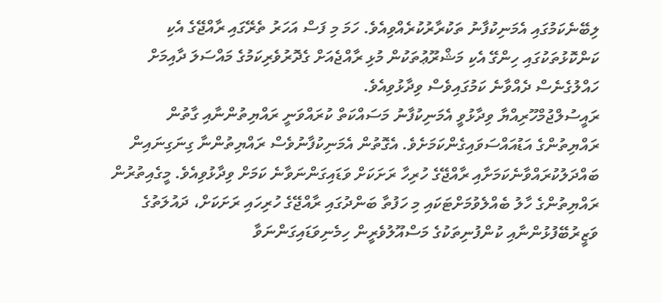ލިބޭނެކަމުގައި އެމަނިކުފާނު ތަކުރާރުކުރެއްވިއެވެ. ހަމަ މި ފަސް އަހަރު ތެރޭގައި ރާއްޖޭގެ އެކި ކަންކޮޅުތަކުގައި ހިންގޭ އެކި މަޝްރޫޢުތަކުން މުޅި ރާއްޖެއަށް ގެދޮރުވެރިކަމުގެ މައްސަލަ ދާއިމަށް ހައްލުގެނެސް ދެއްވާނެ ކަމުގައިވެސް ވިދާޅުވިއެވެ.
ރައީސުލްޖުމްހޫރިއްޔާ ވިދާޅުވީ އެމަނިކުފާނު މަސައްކަތް ކުރައްވަނީ ރައްޔިތުންނާއި ގާތުން ރައްޔިތުންގެ އަޑުއައްސަވައިގެންކަމަށެވެ. އެގޮތުން އެމަނިކުފާނުވެސް ރައްޔިތުންނާ ގިނަގިނައިން ބައްދަލުކުރައްވާނެކަމަށާއި ރާއްޖޭގެ ހުރިހާ ރަށަކަށް ވަޑައިގަންނަވާނެ ކަމަށް ވިދާޅުވިއެވެ. މީގެއިތުރުން ރައްޔިތުންގެ ހާލު ބެއްލެވުމަށްޓަކައި މި ހަފުތާ ބަންދުގައި ރާއްޖޭގެ ހުރިހައި ރަށަކަށް، ދައުލަތުގެ ވަޒީރުބޭފުޅުންނާއި ކުންފުނިތަކުގެ މަސްއޫލުވެރީން ހިމެނިވަޑައިގަންނަވާ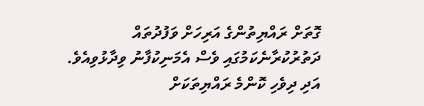ގޮތަށް ރައްޔިތުންގެ އަރިހަށް ވަފުދުތައް ދަތުރުކުރާނެކަމުގައި ވެސް އެމަނިކުފާނު ވިދާޅުވިއެވެ. އަދި ދިވެހި ކޮންމެ ރައްޔިތަކަށް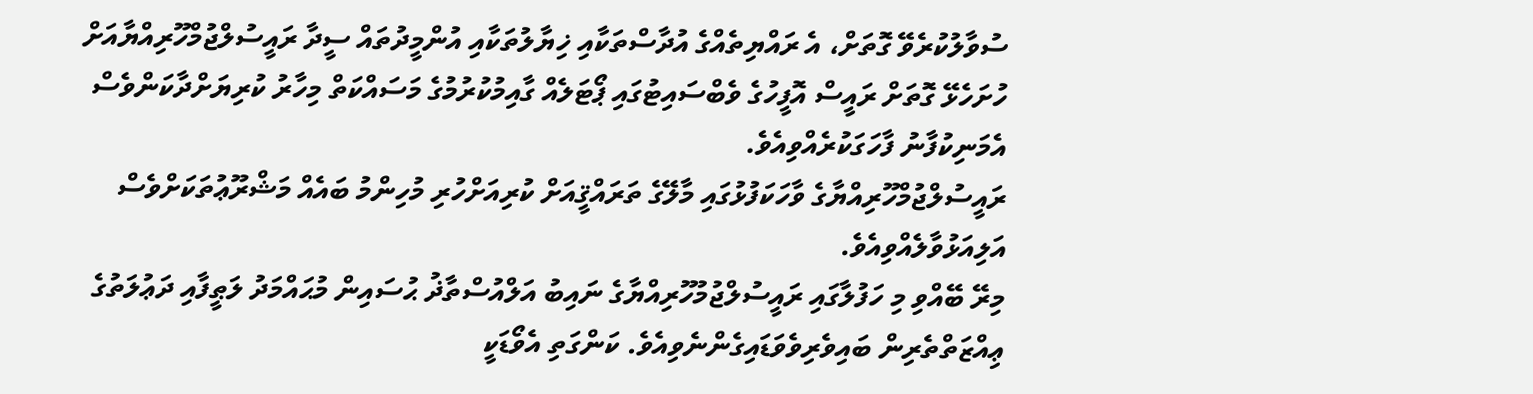ސުވާލުކުރެވޭ ގޮތަށް، އެ ރައްޔިތެއްގެ އުދާސްތަކާއި ޚިޔާލުތަކާއި އުންމީދުތައް ސީދާ ރައީސުލްޖުމްހޫރިއްޔާއަށް ހުށަހެޅޭ ގޮތަށް ރައީސް އޮފީހުގެ ވެބްސައިޓުގައި ޕޯޓަލެއް ގާއިމުކުރުމުގެ މަސައްކަތް މިހާރު ކުރިޔަށްދާކަންވެސް އެމަނިކުފާނު ފާހަގަކުރެއްވިއެވެ.
ރައީސުލްޖުމްހޫރިއްޔާގެ ވާހަކަފުޅުގައި މާލޭގެ ތަރައްޤީއަށް ކުރިއަށްހުރި މުހިންމު ބައެއް މަޝްރޫޢުތަކަށްވެސް އަލިއަޅުވާލެއްވިއެވެ.
މިރޭ ބޭއްވި މި ހަފުލާގައި ރައީސުލްޖުމުހޫރިއްޔާގެ ނައިބު އަލްއުސްތާޛު ޙުސައިން މުޙައްމަދު ލަޠީފާއި ދަޢުލަތުގެ ޢިއްޒަތްތެރިން ބައިވެރިވެވަޑައިގެންނެވިއެވެ. ކަންގަތި އެވޯޑަކީ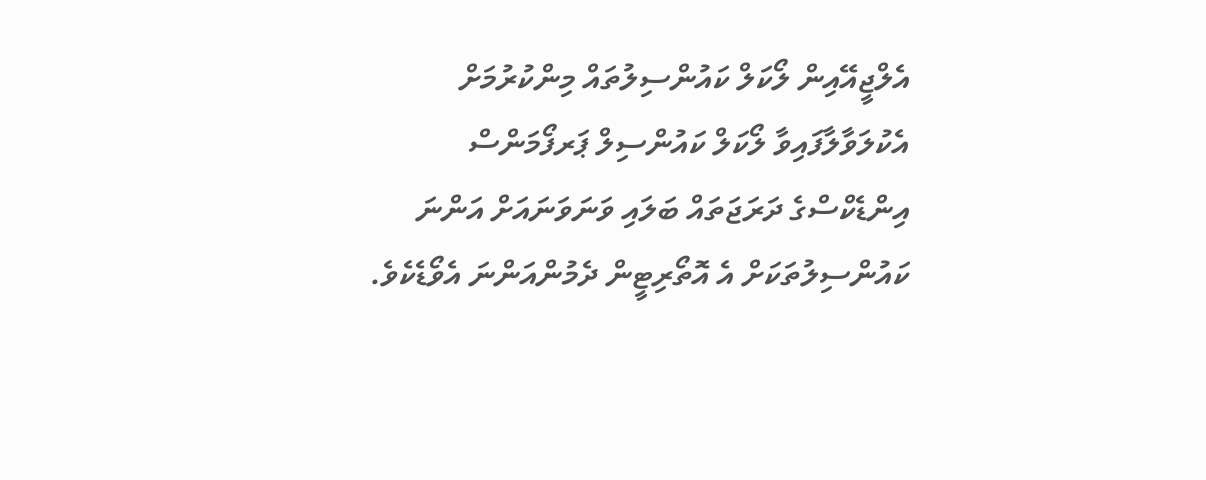އެލްޖީއޭއިން ލޯކަލް ކައުންސިލުތައް މިންކުރުމަށް އެކުލަވާލާފައިވާ ލޯކަލް ކައުންސިލް ޕަރފޯމަންސް އިންޑެކްސްގެ ދަރަޖަތައް ބަލައި ވަނަވަނައަށް އަންނަ ކައުންސިލުތަކަށް އެ އޮތޯރިޓީން ދެމުންއަންނަ އެވޯޑެކެވެ.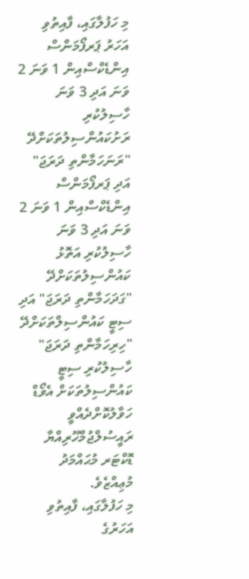މި ހަފުލާގައި، ފާއިތުވި އަހަރު ޕަރފޯމަންސް އިންޑެކްސްއިން 1 ވަނަ 2 ވަނަ އަދި 3 ވަނަ ހާސިލުކުރި ރަށުކައުންސިލުތަކަށްދޭ "ރަނަހަމާންތި ދަރަޖަ" އަދި ޕަރފޯމަންސް އިންޑެކްސްއިން 1 ވަނަ 2 ވަނަ އަދި 3 ވަނަ ހާސިލުކުރި އަތޮޅު ކައުންސިލުތަކަށްދޭ "ގަދަހަމާންތި ދަރަޖަ" އަދި ސިޓީ ކައުންސިލްތަކަށްދޭ "ހިރިހަމާންތި ދަރަޖަ" ހާސިލުކުރި ސިޓީ ކައުންސިލުތަކަށް އެވޯޑް ހަވާލުކޮށްދެއްވީ ރައީސުލްޖުމްހޫރިއްޔާ ޑޮކްޓަރ މުޙައްމަދު މުޢިއްޒެވެ.
މި ހަފުލާގައި، ފާއިތުވި އަހަރުގެ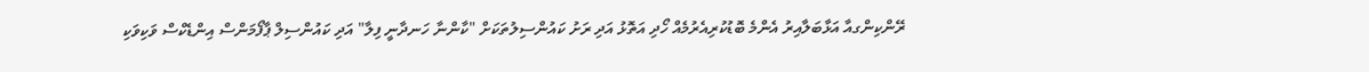ރޭންކިންގއާ އަޅާބަލާއިރު އެންމެ ބޮޑުކުރިއެރުމެއް ހޯދި އަތޮޅު އަދި ރަށު ކައުންސިލުތަކަށް "ކާންނާ ހަނދާނީ ފިލާ" އަދި ކައުންސިލް ޕާފޯމަންސް އިންޑެކްސް ވަކިވަކި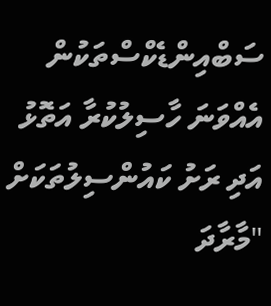ސަބްއިންޑެކްސްތަކުން އެއްވަނަ ހާސިލުކުރާ އަތޮޅު އަދި ރަށު ކައުންސިލުތަކަށް "މާރާދަ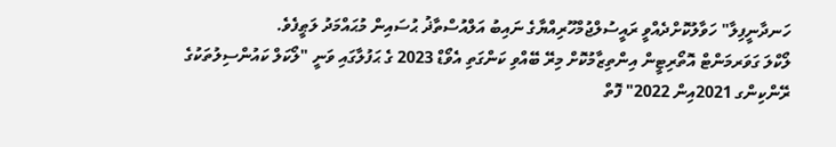ހަނދާނީފިލާ" ހަވާލުކޮށްދެއްވީ ރައީސުލްޖުމްހޫރިއްޔާގެ ނައިބު އަލްއުސްތާޛު ޙުސައިން މުޙައްމަދު ލަޠީފެވެ.
ލޯކްލަ ގަވަރމަންޓް އޮތޯރިޓީން އިންތިޒާމުކޮށް މިރޭ ބޭއްވި ކަންގަތި އެވޯޑް 2023 ގެ ޙަފުލާގައި ވަނީ "ލޯކަލް ކައުންސިލުތަކުގެ ރޭންކިންގ 2021އިން 2022" ފޮތް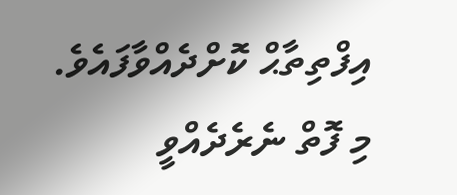އިފްތިތާޙް ކޮށްދެއްވާފައެވެ. މި ފޮތް ނެރެދެއްވީ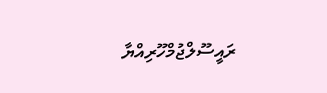ރައީސޫލްޖުމްހޫރިއްޔާ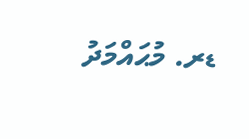ޑރ. މުޙައްމަދު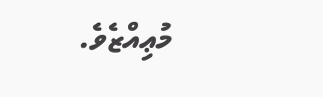މުޢިއްޒެވެ.